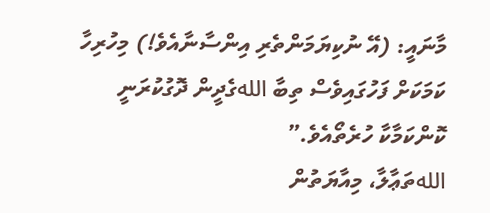މާނައީ: (އޭ ނުކިޔަމަންތެރި އިންސާނާއެވެ!) މިހުރިހާ ކަމަކަށް ފަހުގައިވެސް ތިބާ اللهގެދީން ދޮގުކުރަނީ ކޮންކަމާކާ ހުރެތޯއެވެ.”
اللهތަޢާލާ، މިއާޔަތުން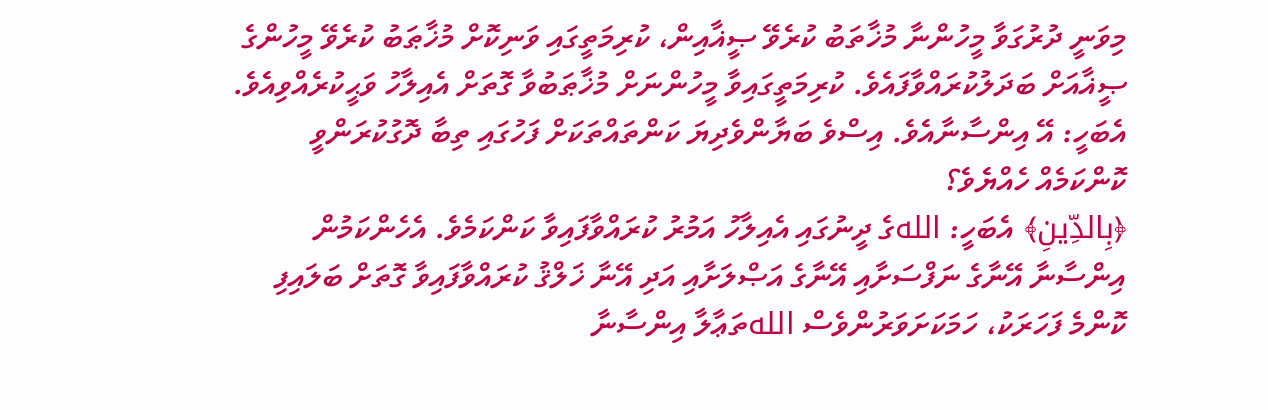މިވަނީ ދުރުގަވާ މީހުންނާ މުޚާތަބު ކުރެވޭ ޞީޣާއިން، ކުރިމަތީގައި ވަނިކޮށް މުޚާޠަބު ކުރެވޭ މީހުންގެ ޞީޣާއަށް ބަދަލުކުރައްވާފައެވެ. ކުރިމަތީގައިވާ މީހުންނަށް މުޚާޠަބުވާ ގޮތަށް އެއިލާހު ވަޙީކުރެއްވިއެވެ.
އެބަހީ: އޭ އިންސާނާއެވެ. އިސްވެ ބަޔާންވެދިޔަ ކަންތައްތަކަށް ފަހުގައި ތިބާ ދޮގުކުރަންވީ ކޮންކަމެއް ހެއްޔެވެ؟
﴿بِالدِّينِ﴾ އެބަހީ: اللهގެ ދީނުގައި އެއިލާހު އަމުރު ކުރައްވާފައިވާ ކަންކަމެވެ. އެހެންކަމުން އިންސާނާ އޭނާގެ ނަފްސަށާއި އޭނާގެ އަޞްލަށާއި އަދި އޭނާ ޚަލްޤު ކުރައްވާފައިވާ ގޮތަށް ބަލައިފި ކޮންމެ ފަހަރަކު، ހަމަކަށަވަރުންވެސް اللهތަޢާލާ އިންސާނާ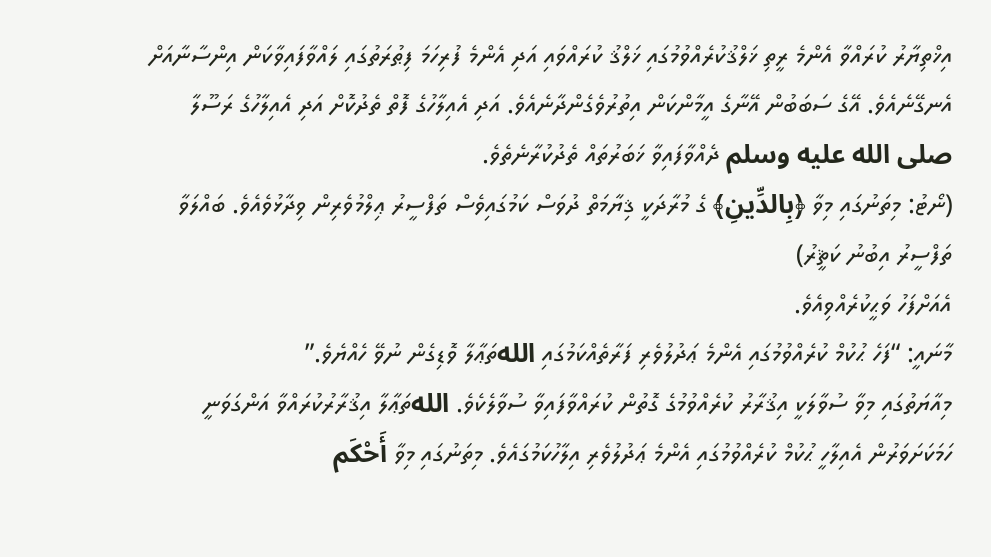އިޚްތިޔާރު ކުރައްވާ އެންމެ ރީތި ޚަލްޤުކުރެއްވުމުގައި ޚަލްޤު ކުރައްވައި އަދި އެންމެ ފުރިހަމަ ފިޠުރަތުގައި ލައްވާފައިވާކަން އިންސާނާއަށް އެނގޭނެއެވެ. އޭގެ ސަބަބުން އޭނާގެ އީމާންކަން އިތުރުވެގެންދާނެއެވެ. އަދި އެއިލާހުގެ ފޮތް ތެދުކޮށް އަދި އެއިލާހުގެ ރަސޫލާ صلى الله عليه وسلم ދެއްވާފައިވާ ޚަބަރުތައް ތެދުކުރާނެތެވެ.
(ނޯޓު: މިތަނުގައި މިވާ ﴿بِالدِّينِ﴾ ގެ މުރާދަކީ ޤިޔާމަތް ދުވަސް ކަމުގައިވެސް ތަފްސީރު ޢިލްމުވެރިން ވިދާޅުވެއެވެ. ބައްލަވާ ތަފްސީރު އިބުނު ކަޘީރު)
އެއަށްފަހު ވަޙީކުރެއްވިއެވެ.
މާނައީ: “ފަހެ ޙުކުމް ކުރެއްވުމުގައި އެންމެ ޢަދުލުވެރި ފަރާތެއްކަމުގައި اللهތަޢާލާ ވޮޑިގެން ނުވޭ ހެއްޔެވެ.”
މިއާޔަތުގައި މިވާ ސުވާލަކީ އިޤުރާރު ކުރެއްވުމުގެ ގޮތުން ކުރައްވާފައިވާ ސުވާލެކެވެ. اللهތަޢާލާ އިޤުރާރުކުރައްވާ އަންގަވަނީ ހަމަކަށަވަރުން އެއިލާހީ ޙުކުމް ކުރެއްވުމުގައި އެންމެ ޢަދުލުވެރި އިލާހުކަމުގައެވެ. މިތަނުގައި މިވާ أَحْكَم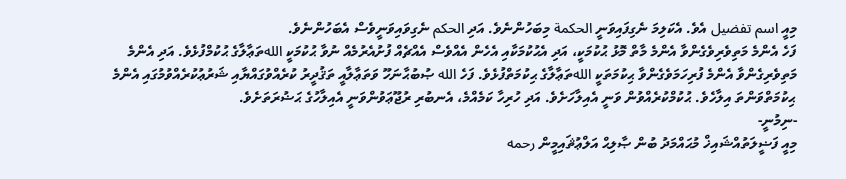މިއީ اسم تفضيل އެވެ. އެކަލިމަ ނެގިފައިވަނީ الحكمة މިބަހުންނެވެ. އަދި الحكم ނެގިވައިވަނީވެސް އެބަހުންނެވެ.
ފަހެ އެންމެ މަތިވެރިވެގެންވާ އެންމެ މާތް މޮޅު ޙުކުމަކީ، އަދި އެޙުކުމަކާއި އެހެން އެއްވެސް އެއްޗެއް ފުށުއެރުމެއް ނުވާ ޙުކުމަކީ اللهތަޢާލާގެ ޙުކުމްފުޅެވެ. އަދި އެންމެ މަތިވެރިގެންވާ އެންމެ ފުރިހަމަވެގެންވާ ޙިކުމަތަކީ اللهތަޢާލާގެ ޙިކުމަތްފުޅެވެ. ފަހެ الله ޞުބުޙާނަހޫ ވަތަޢާލާއީ ތަޤުދީރު ކުރެއްވުގައްޔާއި ޝަރުޢުކުރެއްވުމުގައި އެންމެ ޙިކުމަތްވަންތަ އިލާހެވެ. ޙުކުމްކުރެއްވުން ވަނީ އެއިލާހަށެވެ. އަދި ހުރިހާ ކަމެއްމެ، އެނބުރި ރުޖޫޢަވުންވަނީ އެއިލާހުގެ ޙަޟުރަތަށެވެ.
-ނިމުނީ-
މިއީ ފަޟީލަތުއްޝައިޚް މުޙައްމަދު ބުން ޞާލިޙް އަލްޢުޘައިމީން رحمه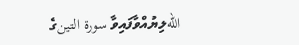اللهލިޔުއްވާފައިވާ سورة التينގެ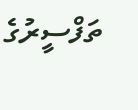ތަފްސީރުގެ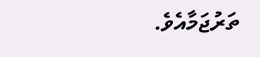ތަރުޖަމާއެވެ.